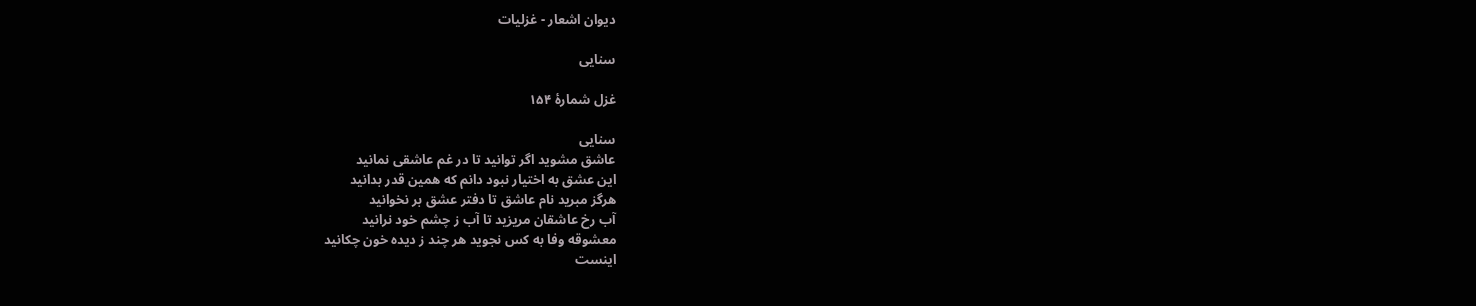دیوان اشعار - غزلیات

سنایی

غزل شمارهٔ ۱۵۴

سنایی
عاشق مشوید اگر توانید تا در غم عاشقی نمانید
این عشق به اختیار نبود دانم که همین قدر بدانید
هرگز مبرید نام عاشق تا دفتر عشق بر نخوانید
آب رخ عاشقان مریزید تا آب ز چشم خود نرانید
معشوقه وفا به کس نجوید هر چند ز دیده خون چکانید
اینست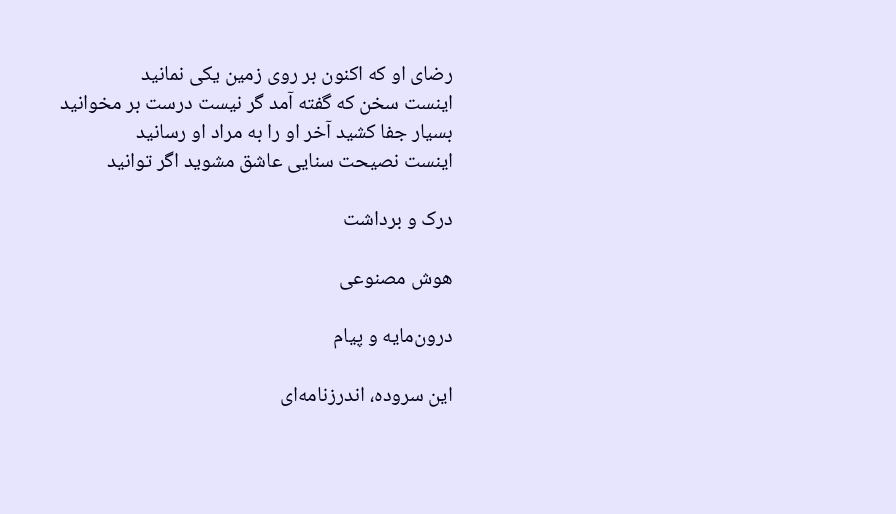رضای او که اکنون بر روی زمین یکی نمانید
اینست سخن که گفته آمد گر نیست درست بر مخوانید
بسیار جفا کشید آخر او را به مراد او رسانید
اینست نصیحت سنایی عاشق مشوید اگر توانید

درک و برداشت

هوش مصنوعی

درون‌مایه و پیام

این سروده، اندرزنامه‌ای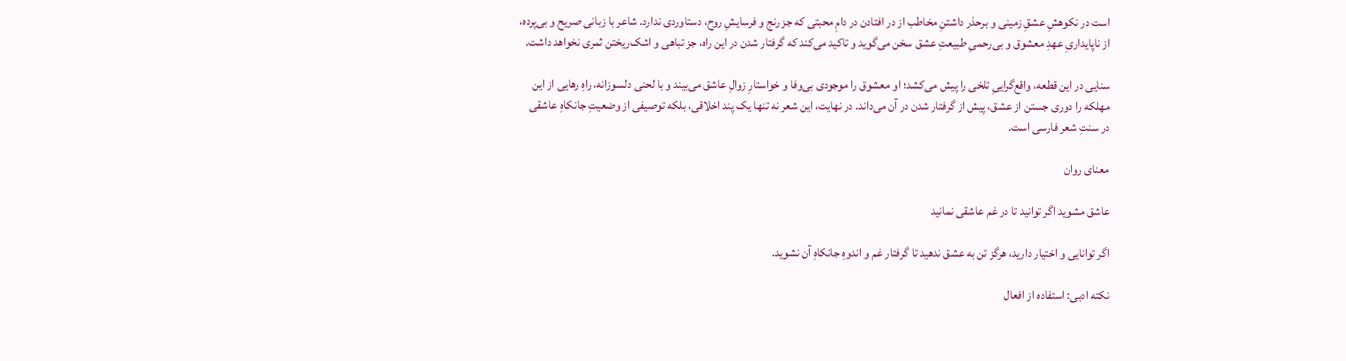است در نکوهشِ عشقِ زمینی و برحذر داشتنِ مخاطب از در افتادن در دامِ محبتی که جز رنج و فرسایشِ روح، دستاوردی ندارد. شاعر با زبانی صریح و بی‌پرده، از ناپایداریِ عهدِ معشوق و بی‌رحمیِ طبیعتِ عشق سخن می‌گوید و تاکید می‌کند که گرفتار شدن در این راه، جز تباهی و اشک‌ریختن ثمری نخواهد داشت.

سنایی در این قطعه، واقع‌گراییِ تلخی را پیش می‌کشد؛ او معشوق را موجودی بی‌وفا و خواستارِ زوالِ عاشق می‌بیند و با لحنی دلسوزانه، راهِ رهایی از این مهلکه را دوری جستن از عشق، پیش از گرفتار شدن در آن می‌داند. در نهایت، این شعر نه تنها یک پند اخلاقی، بلکه توصیفی از وضعیتِ جانکاهِ عاشقی در سنتِ شعر فارسی است.

معنای روان

عاشق مشوید اگر توانید تا در غم عاشقی نمانید

اگر توانایی و اختیار دارید، هرگز تن به عشق ندهید تا گرفتار غم و اندوهِ جانکاهِ آن نشوید.

نکته ادبی: استفاده از افعال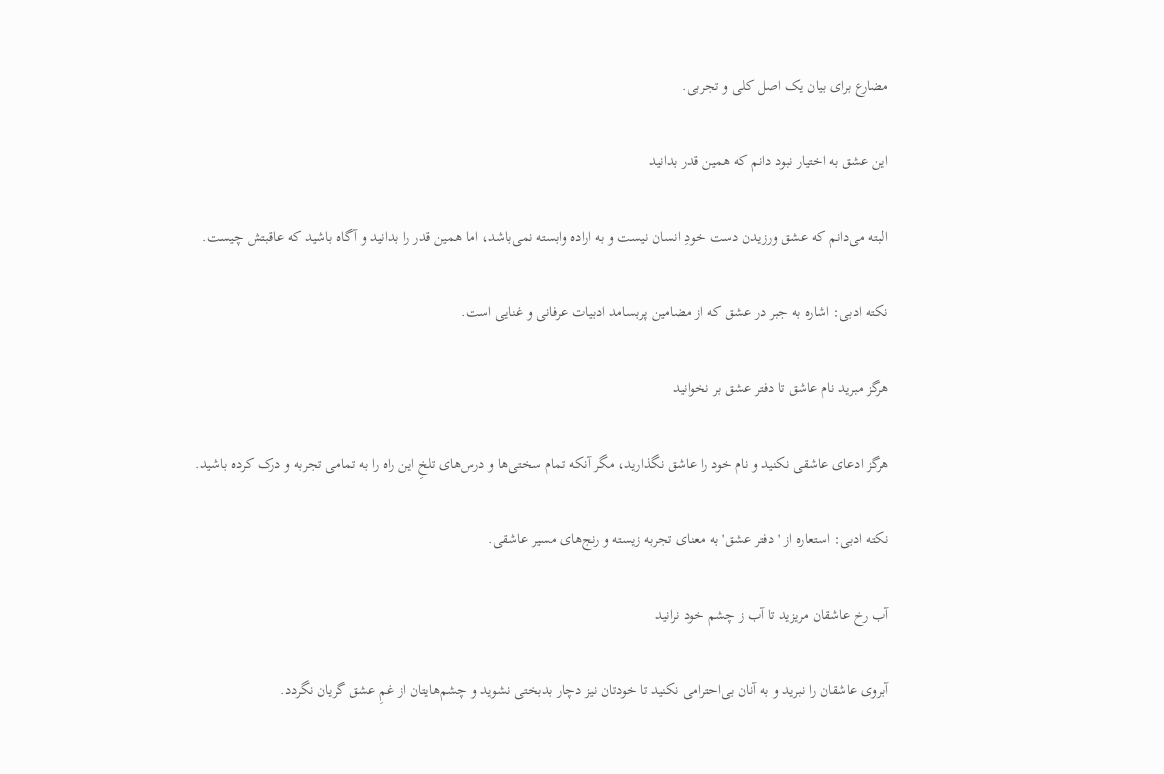مضارع برای بیان یک اصل کلی و تجربی.

این عشق به اختیار نبود دانم که همین قدر بدانید

البته می‌دانم که عشق ورزیدن دست خودِ انسان نیست و به اراده وابسته نمی‌باشد، اما همین قدر را بدانید و آگاه باشید که عاقبتش چیست.

نکته ادبی: اشاره به جبر در عشق که از مضامین پربسامد ادبیات عرفانی و غنایی است.

هرگز مبرید نام عاشق تا دفتر عشق بر نخوانید

هرگز ادعای عاشقی نکنید و نام خود را عاشق نگذارید، مگر آنکه تمام سختی‌ها و درس‌های تلخِ این راه را به تمامی تجربه و درک کرده باشید.

نکته ادبی: استعاره از 'دفتر عشق' به معنای تجربه زیسته و رنج‌های مسیر عاشقی.

آب رخ عاشقان مریزید تا آب ز چشم خود نرانید

آبروی عاشقان را نبرید و به آنان بی‌احترامی نکنید تا خودتان نیز دچار بدبختی نشوید و چشم‌هایتان از غمِ عشق گریان نگردد.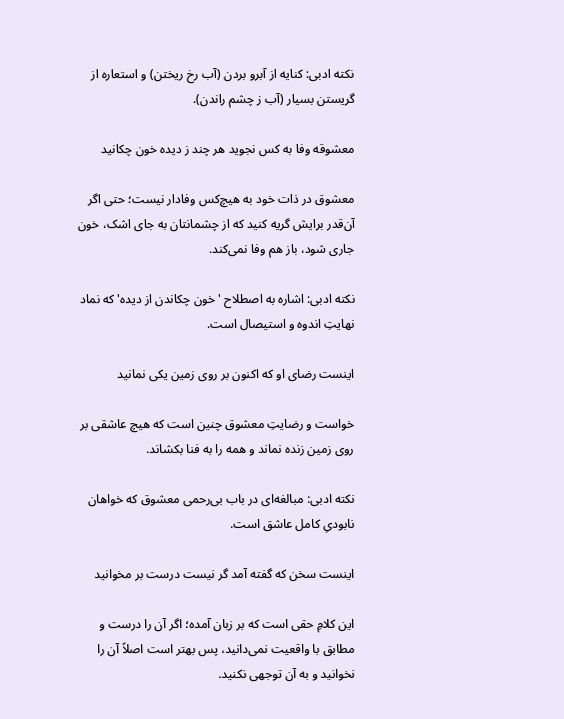نکته ادبی: کنایه از آبرو بردن (آب رخ ریختن) و استعاره از گریستن بسیار (آب ز چشم راندن).

معشوقه وفا به کس نجوید هر چند ز دیده خون چکانید

معشوق در ذات خود به هیچ‌کس وفادار نیست؛ حتی اگر آن‌قدر برایش گریه کنید که از چشمانتان به جای اشک، خون جاری شود، باز هم وفا نمی‌کند.

نکته ادبی: اشاره به اصطلاح 'خون چکاندن از دیده' که نماد نهایتِ اندوه و استیصال است.

اینست رضای او که اکنون بر روی زمین یکی نمانید

خواست و رضایتِ معشوق چنین است که هیچ عاشقی بر روی زمین زنده نماند و همه را به فنا بکشاند.

نکته ادبی: مبالغه‌ای در باب بی‌رحمی معشوق که خواهان نابودیِ کامل عاشق است.

اینست سخن که گفته آمد گر نیست درست بر مخوانید

این کلامِ حقی است که بر زبان آمده؛ اگر آن را درست و مطابق با واقعیت نمی‌دانید، پس بهتر است اصلاً آن را نخوانید و به آن توجهی نکنید.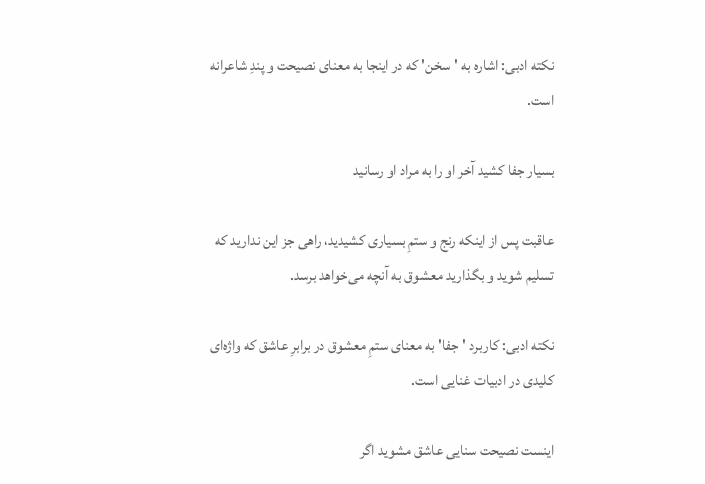نکته ادبی: اشاره به 'سخن' که در اینجا به معنای نصیحت و پندِ شاعرانه است.

بسیار جفا کشید آخر او را به مراد او رسانید

عاقبت پس از اینکه رنج و ستمِ بسیاری کشیدید، راهی جز این ندارید که تسلیم شوید و بگذارید معشوق به آنچه می‌خواهد برسد.

نکته ادبی: کاربرد 'جفا' به معنای ستمِ معشوق در برابرِ عاشق که واژه‌ای کلیدی در ادبیات غنایی است.

اینست نصیحت سنایی عاشق مشوید اگر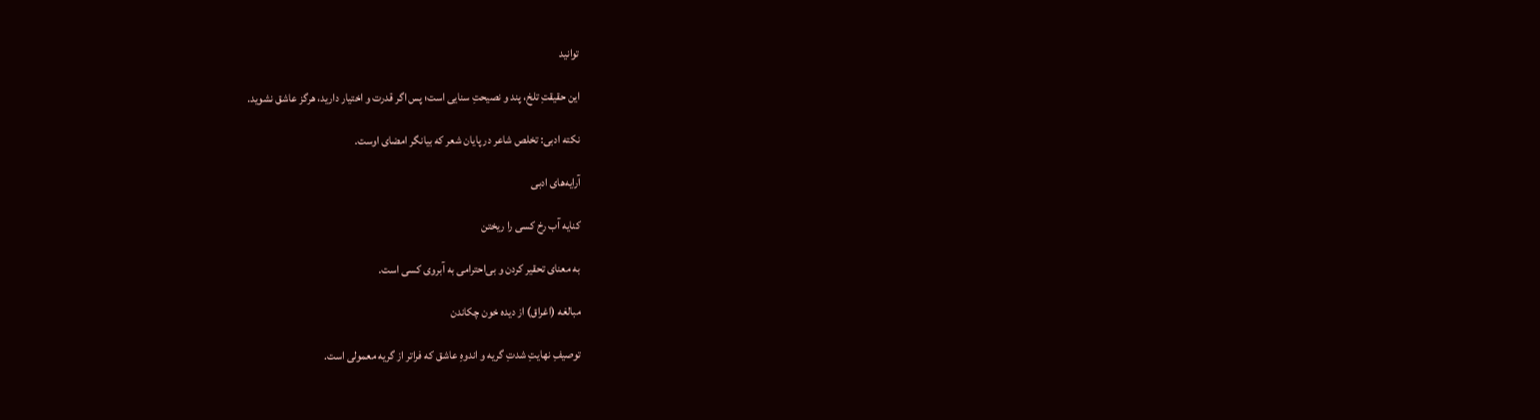توانید

این حقیقتِ تلخ، پند و نصیحتِ سنایی است؛ پس اگر قدرت و اختیار دارید، هرگز عاشق نشوید.

نکته ادبی: تخلص شاعر در پایان شعر که بیانگر امضای اوست.

آرایه‌های ادبی

کنایه آب رخ کسی را ریختن

به معنای تحقیر کردن و بی‌احترامی به آبروی کسی است.

مبالغه (اغراق) از دیده خون چکاندن

توصیفِ نهایتِ شدتِ گریه و اندوهِ عاشق که فراتر از گریه معمولی است.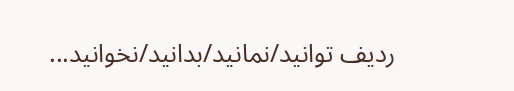ردیف توانید/نمانید/بدانید/نخوانید...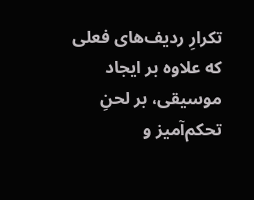تکرارِ ردیف‌های فعلی که علاوه بر ایجاد موسیقی، بر لحنِ تحکم‌آمیز و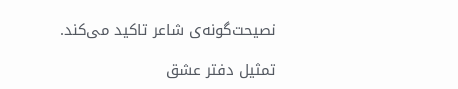نصیحت‌گونه‌ی شاعر تاکید می‌کند.

تمثیل دفتر عشق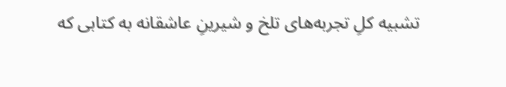تشبیه کلِ تجربه‌های تلخ و شیرینِ عاشقانه به کتابی که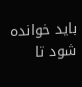باید خوانده شود تا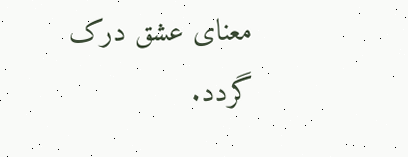معنای عشق درک گردد.